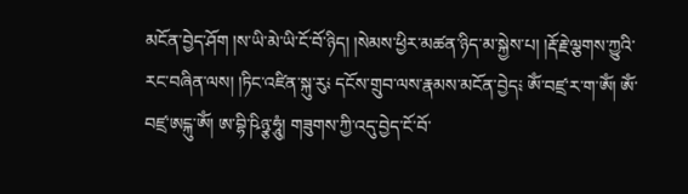མངོན་བྱེད་ཤོག །ས་ཡི་མེ་ཡི་ངོ་བོ་ཉིད། །སེམས་ཕྱིར་མཚན་ཉིད་མ་སྐྱེས་པ། །རྡོ་རྗེ་ལྕགས་ཀྱུའི་རང་བཞིན་ལས། །ཏིང་འཛིན་སྐུ་རུ༴ དངོས་གྲུབ་ལས་རྣམས་མངོན་བྱེད༴ ༀ་བཛྲ་ར་ག་ༀ། ༀ་བཛྲ་ཨངྐུ་ༀ། ཨ་བྷི་ཥིཉྩ་ཧཱུཾ། གཟུགས་ཀྱི་འདུ་བྱེད་ངོ་བོ་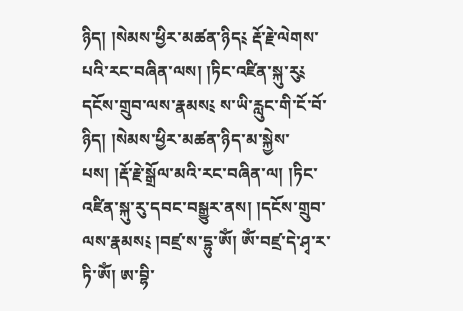ཉིད། །སེམས་ཕྱིར་མཚན་ཉིད༴ རྡོ་རྗེ་ལེགས་པའི་རང་བཞིན་ལས། །ཏིང་འཛིན་སྐུ་རུ༴ དངོས་གྲུབ་ལས་རྣམས༴ ས་ཡི་རླུང་གི་ངོ་བོ་ཉིད། །སེམས་ཕྱིར་མཚན་ཉིད་མ་སྐྱེས་པས། །རྡོ་རྗེ་སྒྲོལ་མའི་རང་བཞིན་ལ། །ཏིང་འཛིན་སྐུ་རུ་དབང་བསྒྱུར་ནས། །དངོས་གྲུབ་ལས་རྣམས༴ །བཛྲ་ས་དྷུ་ༀ། ༀ་བཛྲ་དེ་ཤྭ་ར་ཏི་ༀ། ཨ་བྷི་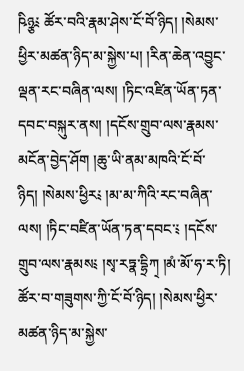ཥིཉྩ༴ ཚོར་བའི་རྣམ་ཤེས་ངོ་བོ་ཉིད། །སེམས་ཕྱིར་མཚན་ཉིད་མ་སྐྱེས་པ། །རིན་ཆེན་འབྱུང་ལྡན་རང་བཞིན་ལས། །ཏིང་འཛིན་ཡོན་ཏན་དབང་བསྐུར་ནས། །དངོས་གྲུབ་ལས་རྣམས་མངོན་བྱེད་ཤོག །ཆུ་ཡི་ནམ་མཁའི་ངོ་བོ་ཉིད། །སེམས་ཕྱིར༴ །མ་མ་ཀིའི་རང་བཞིན་ལས། །ཏིང་བཛིན་ཡོན་ཏན་དབང་༴ །དངོས་གྲུབ་ལས་རྣམས༴ །སྭ་རཏྣ་དྷྲིཀ྄ །མཾ་མོ་ཧ་ར་ཏི། ཚོར་བ་གཟུགས་ཀྱི་ངོ་བོ་ཉིད། །སེམས་ཕྱིར་མཚན་ཉིད་མ་སྐྱེས་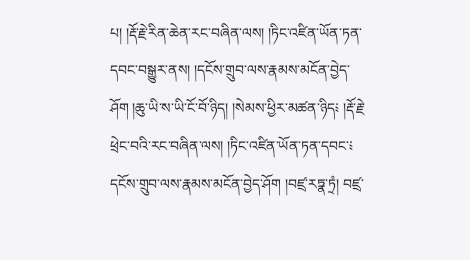པ། །རྡོ་རྗེ་རིན་ཆེན་རང་བཞིན་ལས། །ཏིང་འཛིན་ཡོན་ཏན་དབང་བསྒྱུར་ནས། །དངོས་གྲུབ་ལས་རྣམས་མངོན་བྱེད་ཤོག །ཆུ་ཡི་ས་ཡི་ངོ་བོ་ཉིད། །སེམས་ཕྱིར་མཚན་ཉིད༴ །རྡོ་རྗེ་ཕྲེང་བའི་རང་བཞིན་ལས། །ཏིང་འཛིན་ཡོན་ཏན་དབང་༴ དངོས་གྲུབ་ལས་རྣམས་མངོན་བྱེད་ཤོག །བཛྲ་རཏྣ་ཏྲཾ། བཛྲ་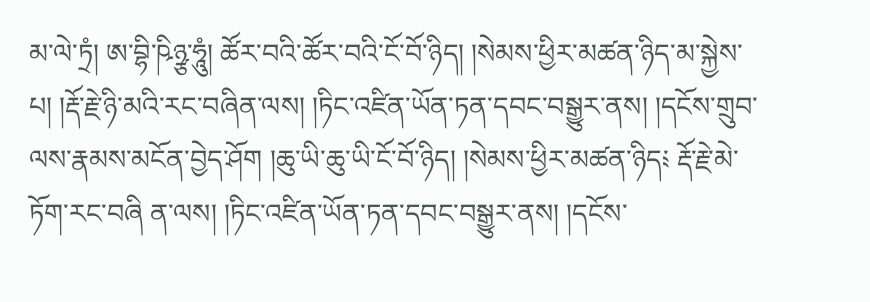མ་ལེ་ཏྲཾ། ཨ་བྷི་ཥིཉྩ་ཧཱུཾ། ཚོར་བའི་ཚོར་བའི་ངོ་བོ་ཉིད། །སེམས་ཕྱིར་མཚན་ཉིད་མ་སྐྱེས་པ། །རྡོ་རྗེ་ཉི་མའི་རང་བཞིན་ལས། །ཏིང་འཛིན་ཡོན་ཏན་དབང་བསྒྱུར་ནས། །དངོས་གྲུབ་ལས་རྣམས་མངོན་བྱེད་ཤོག །ཆུ་ཡི་ཆུ་ཡི་ངོ་བོ་ཉིད། །སེམས་ཕྱིར་མཚན་ཉིད༴ རྡོ་རྗེ་མེ་ཏོག་རང་བཞི ན་ལས། །ཏིང་འཛིན་ཡོན་ཏན་དབང་བསྒྱུར་ནས། །དངོས་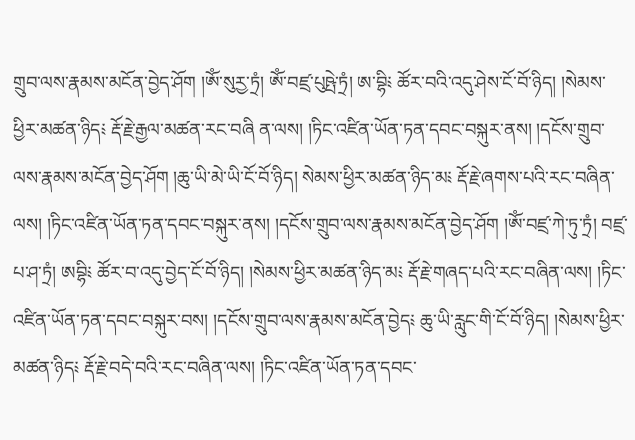གྲུབ་ལས་རྣམས་མངོན་བྱེད་ཤོག །ༀ་སུཪྱ་ཏྲཾ། ༀ་བཛྲ་པུཥྤེ་ཏྲཾ། ཨ་བྷི༴ ཚོར་བའི་འདུ་ཤེས་ངོ་བོ་ཉིད། །སེམས་ཕྱིར་མཚན་ཉིད༴ རྡོ་རྗེ་རྒྱལ་མཚན་རང་བཞི ན་ལས། །ཏིང་འཛིན་ཡོན་ཏན་དབང་བསྐུར་ནས། །དངོས་གྲུབ་ལས་རྣམས་མངོན་བྱེད་ཤོག །ཆུ་ཡི་མེ་ཡི་ངོ་བོ་ཉིད། སེམས་ཕྱིར་མཚན་ཉིད་མ༴ རྡོ་རྗེ་ཞགས་པའི་རང་བཞིན་ལས། །ཏིང་འཛིན་ཡོན་ཏན་དབང་བསྐུར་ནས། །དངོས་གྲུབ་ལས་རྣམས་མངོན་བྱེད་ཤོག །ༀ་བཛྲ་ཀེ་ཏུ་ཏྲཾ། བཛྲ་པ་ཤ་ཏྲཾ། ཨབྷི༴ ཚོར་བ་འདུ་བྱེད་ངོ་བོ་ཉིད། །སེམས་ཕྱིར་མཚན་ཉིད་མ༴ རྡོ་རྗེ་གཞད་པའི་རང་བཞིན་ལས། །ཏིང་འཛིན་ཡོན་ཏན་དབང་བསྐུར་བས། །དངོས་གྲུབ་ལས་རྣམས་མངོན་བྱེད༴ ཆུ་ཡི་རླུང་གི་ངོ་བོ་ཉིད། །སེམས་ཕྱིར་མཚན་ཉིད༴ རྡོ་རྗེ་བདེ་བའི་རང་བཞིན་ལས། །ཏིང་འཛིན་ཡོན་ཏན་དབང་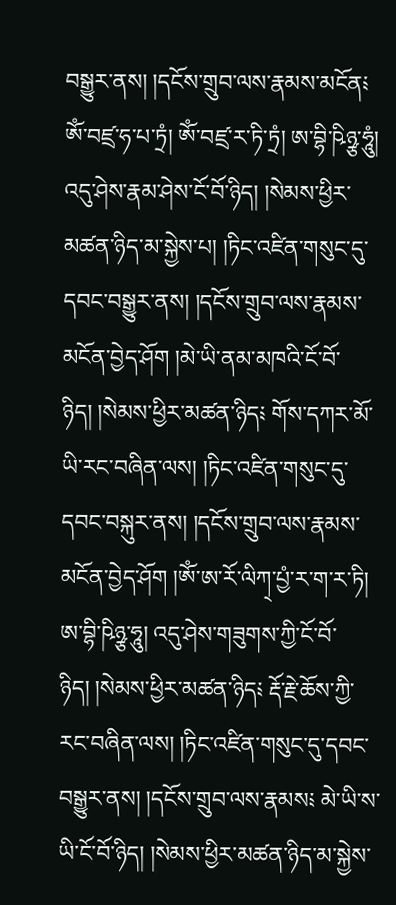བསྒྱུར་ནས། །དངོས་གྲུབ་ལས་རྣམས་མངོན༴ ༀ་བཛྲ་ཧ་པ་ཏྲཾ། ༀ་བཛྲ་ར་ཏི་ཏྲཾ། ཨ་བྷི་ཥིཉྩ་ཧཱུཾ། འདུ་ཤེས་རྣམ་ཤེས་ངོ་བོ་ཉིད། །སེམས་ཕྱིར་མཚན་ཉིད་མ་སྐྱེས་པ། །ཏིང་འཛིན་གསུང་དུ་དབང་བསྒྱུར་ནས། །དངོས་གྲུབ་ལས་རྣམས་མངོན་བྱེད་ཤོག །མེ་ཡི་ནམ་མཁའི་ངོ་བོ་ཉིད། །སེམས་ཕྱིར་མཚན་ཉིད༴ གོས་དཀར་མོ་ཡི་རང་བཞིན་ལས། །ཏིང་འཛིན་གསུང་དུ་དབང་བསྐུར་ནས། །དངོས་གྲུབ་ལས་རྣམས་མངོན་བྱེད་ཤོག །ༀ་ཨ་རོ་ལིཀ྄་པྱཾ་ར་ག་ར་ཏི། ཨ་བྷི་ཥིཉྩ་ཧཱུ། འདུ་ཤེས་གཟུགས་ཀྱི་ངོ་བོ་ཉིད། །སེམས་ཕྱིར་མཚན་ཉིད༴ རྡོ་རྗེ་ཆོས་ཀྱི་རང་བཞིན་ལས། །ཏིང་འཛིན་གསུང་དུ་དབང་བསྒྱུར་ནས། །དངོས་གྲུབ་ལས་རྣམས༴ མེ་ཡི་ས་ཡི་ངོ་བོ་ཉིད། །སེམས་ཕྱིར་མཚན་ཉིད་མ་སྐྱེས་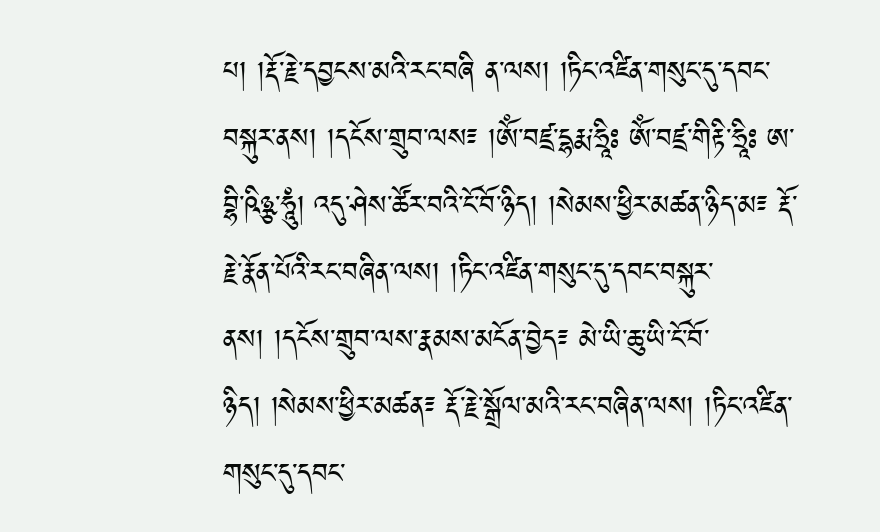པ། །རྡོ་རྗེ་དབྱངས་མའི་རང་བཞི ན་ལས། །ཏིང་འཛིན་གསུང་དུ་དབང་བསྐུར་ནས། །དངོས་གྲུབ་ལས༴ །ༀ་བཛྲ་དྷརྨ་ཧྲཱིཿ ༀ་བཛྲ་གིརྟི་ཧྲཱིཿ ཨ་བྷི་ཥིཉྩ་ཧཱུཾ། འདུ་ཤེས་ཚོར་བའི་ངོ་བོ་ཉིད། །སེམས་ཕྱིར་མཚན་ཉིད་མ༴ རྡོ་རྗེ་རྣོན་པོའི་རང་བཞིན་ལས། །ཏིང་འཛིན་གསུང་དུ་དབང་བསྐུར་ནས། །དངོས་གྲུབ་ལས་རྣམས་མངོན་བྱེད༴ མེ་ཡི་ཆུ་ཡི་ངོ་བོ་ཉིད། །སེམས་ཕྱིར་མཚན༴ རྡོ་རྗེ་སྒྲོལ་མའི་རང་བཞིན་ལས། །ཏིང་འཛིན་གསུང་དུ་དབང་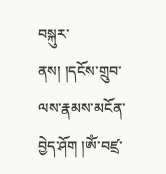བསྐུར་ནས། །དངོས་གྲུབ་ལས་རྣམས་མངོན་བྱེད་ཤོག །ༀ་བཛྲ་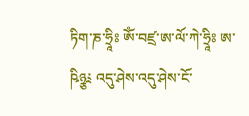ཏིག་ཎ་ཧྲཱིཿ ༀ་བཛྲ་ཨ་ལོ་ཀེ་ཧྲཱིཿ ཨ་ཥིཉྩ༴ འདུ་ཤེས་འདུ་ཤེས་ངོ་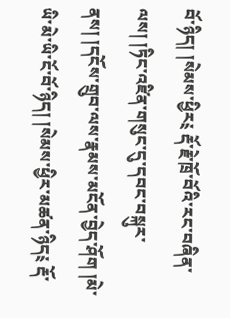བོ་ཉིད། །སེམས་ཕྱིར༴ རྡོ་རྗེ་ཁྲོ་བོའི་རང་བཞིན་ལས། །ཏིང་འཛིན་གསུང་དུ་དབང་བསྐུར་ནས། །དངོས་གྲུབ་ལས་རྣམས་མངོན་བྱེད་ཤོག །མེ་ཡི་མེ་ཡི་ངོ་བོ་ཉིད། །སེམས་ཕྱིར་མཚན་ཉིད༴ རྡོ་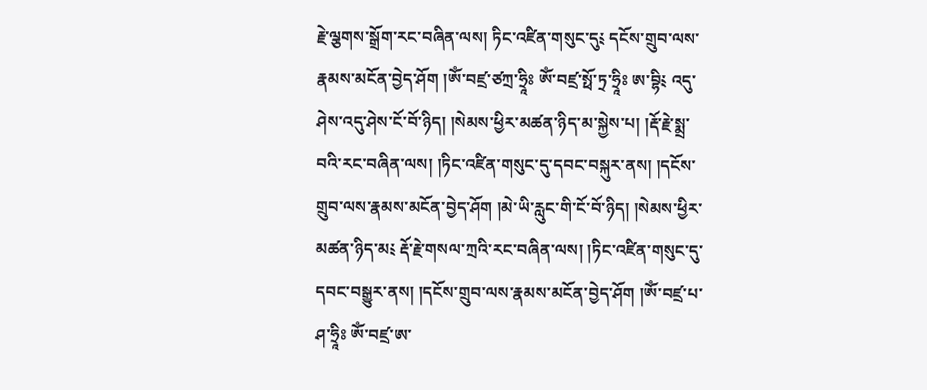རྗེ་ལྕགས་སྒྲོག་རང་བཞིན་ལས། ཏིང་འཛིན་གསུང་དུ༴ དངོས་གྲུབ་ལས་རྣམས་མངོན་བྱེད་ཤོག །ༀ་བཛྲ་ཙཀྲ་ཧྲཱིཿ ༀ་བཛྲ་སྥོ་ཏྲ་ཧྲཱིཿ ཨ་བྷི༴ འདུ་ཤེས་འདུ་ཤེས་ངོ་བོ་ཉིད། །སེམས་ཕྱིར་མཚན་ཉིད་མ་སྐྱེས་པ། །རྡོ་རྗེ་སྨྲ་བའི་རང་བཞིན་ལས། །ཏིང་འཛིན་གསུང་དུ་དབང་བསྐུར་ནས། །དངོས་གྲུབ་ལས་རྣམས་མངོན་བྱེད་ཤོག །མེ་ཡི་རླུང་གི་ངོ་བོ་ཉིད། །སེམས་ཕྱིར་མཚན་ཉིད་མ༴ རྡོ་རྗེ་གསལ་ཀྲའི་རང་བཞིན་ལས། །ཏིང་འཛིན་གསུང་དུ་དབང་བསྒྱུར་ནས། །དངོས་གྲུབ་ལས་རྣམས་མངོན་བྱེད་ཤོག །ༀ་བཛྲ་པ་ཤ་ཧྲཱིཿ ༀ་བཛྲ་ཨ་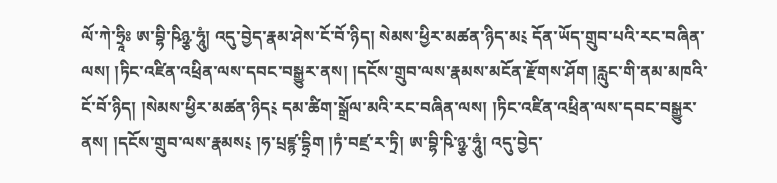ལོ་ཀེ་ཧྲཱིཿ ཨ་བྷི་ཥིཉྩ་ཧཱུཾ། འདུ་བྱེད་རྣམ་ཤེས་ངོ་བོ་ཉིད། སེམས་ཕྱིར་མཚན་ཉིད་མ༴ དོན་ཡོད་གྲུབ་པའི་རང་བཞིན་ལས། །ཏིང་འཛིན་འཕྲིན་ལས་དབང་བསྒྱུར་ནས། །དངོས་གྲུབ་ལས་རྣམས་མངོན་རྫོགས་ཤོག །རླུང་གི་ནམ་མཁའི་ངོ་བོ་ཉིད། །སེམས་ཕྱིར་མཚན་ཉིད༴ དམ་ཚིག་སྒྲོལ་མའི་རང་བཞིན་ལས། །ཏིང་འཛིན་འཕྲིན་ལས་དབང་བསྒྱུར་ནས། །དངོས་གྲུབ་ལས་རྣམས༴ །ཧ་པྲཛྙ་དྷྲིག །ཏཾ་བཛྲ་ར་ཏྲི། ཨ་བྷི་ཥི་ཉྩ་ཧཱུཾ། འདུ་བྱེད་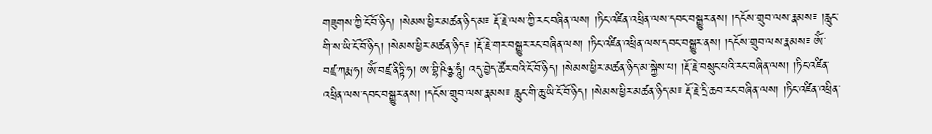གཟུགས་ཀྱི་ངོ་བོ་ཉིད། །སེམས་ཕྱིར་མཚན་ཉིད་མ༴ རྡོ་རྗེ་ལས་ཀྱི་རང་བཞིན་ལས། །ཏིང་འཛིན་འཕྲིན་ལས་དབང་བསྒྱུར་ནས། །དངོས་གྲུབ་ལས་རྣམས༴ །རླུང་གི་ས་ཡི་ངོ་བོ་ཉིད། །སེམས་ཕྱིར་མཚན་ཉིད༴ །རྡོ་རྗེ་གར་བསྒྱུར་རང་བཞིན་ལས། །ཏིང་འཛིན་འཕྲིན་ལས་དབང་བསྒྱུར་ནས། །དངོས་གྲུབ་ལས་རྣམས༴ ༀ་བཛྲ་ཀརྨ་ཧ། ༀ་བཛྲ་ནིཏྟི་ཧ། ཨ་བྷི་ཥིཉྩ་ཧཱུཾ། འདུ་བྱེད་ཚོར་བའི་ངོ་བོ་ཉིད། །སེམས་ཕྱིར་མཚན་ཉིད་མ་སྐྱེས་པ། །རྡོ་རྗེ་བསྲུང་པའི་རང་བཞིན་ལས། །ཏིང་འཛིན་འཕྲིན་ལས་དབང་བསྒྱུར་ནས། །དངོས་གྲུབ་ལས་རྣམས༴ རླུང་གི་ཆུ་ཡི་ངོ་བོ་ཉིད། །སེམས་ཕྱིར་མཚན་ཉིད་མ༴ རྡོ་རྗེ་དྲི་ཆབ་རང་བཞིན་ལས། །ཏིང་འཛིན་འཕྲིན་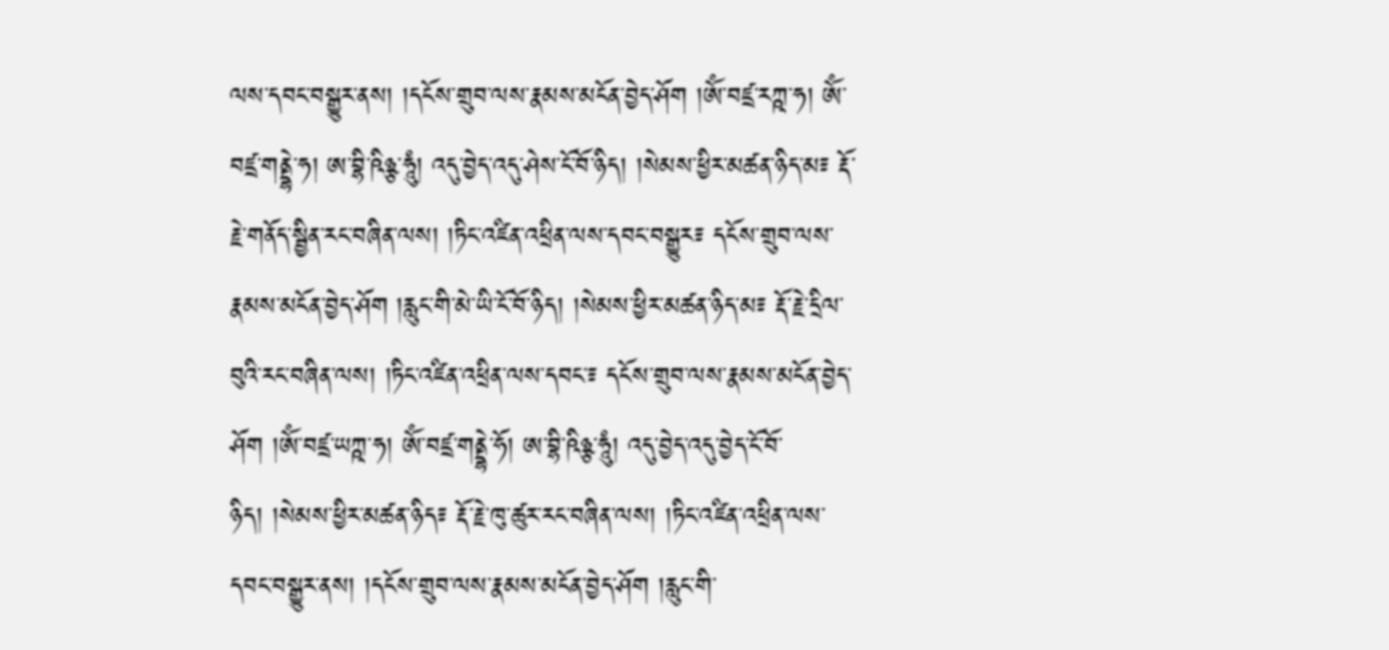ལས་དབང་བསྒྱུར་ནས། །དངོས་གྲུབ་ལས་རྣམས་མངོན་བྱེད་ཤོག །ༀ་བཛྲ་རཀྵ་ཧ། ༀ་བཛྲ་གནྡྷེ་ཧ། ཨ་བྷི་ཥིཉྩ་ཧཱུཾ། འདུ་བྱེད་འདུ་ཤེས་ངོ་བོ་ཉིད། །སེམས་ཕྱིར་མཚན་ཉིད་མ༴ རྡོ་རྗེ་གནོད་སྦྱིན་རང་བཞིན་ལས། །ཏིང་འཛིན་འཕྲིན་ལས་དབང་བསྒྱུར༴ དངོས་གྲུབ་ལས་རྣམས་མངོན་བྱེད་ཤོག །རླུང་གི་མེ་ཡི་ངོ་བོ་ཉིད། །སེམས་ཕྱིར་མཚན་ཉིད་མ༴ རྡོ་རྗེ་དྲིལ་བུའི་རང་བཞིན་ལས། །ཏིང་འཛིན་འཕྲིན་ལས་དབང་༴ དངོས་གྲུབ་ལས་རྣམས་མངོན་བྱེད་ཤོག །ༀ་བཛྲ་ཡཀྵ་ཧ། ༀ་བཛྲ་གནྡྷེ་ཧོ། ཨ་བྷི་ཥིཉྩ་ཧཱུཾ། འདུ་བྱེད་འདུ་བྱེད་ངོ་བོ་ཉིད། །སེམས་ཕྱིར་མཚན་ཉིད༴ རྡོ་རྗེ་ཁུ་ཚུར་རང་བཞིན་ལས། །ཏིང་འཛིན་འཕྲིན་ལས་དབང་བསྒྱུར་ནས། །དངོས་གྲུབ་ལས་རྣམས་མངོན་བྱེད་ཤོག །རླུང་གི་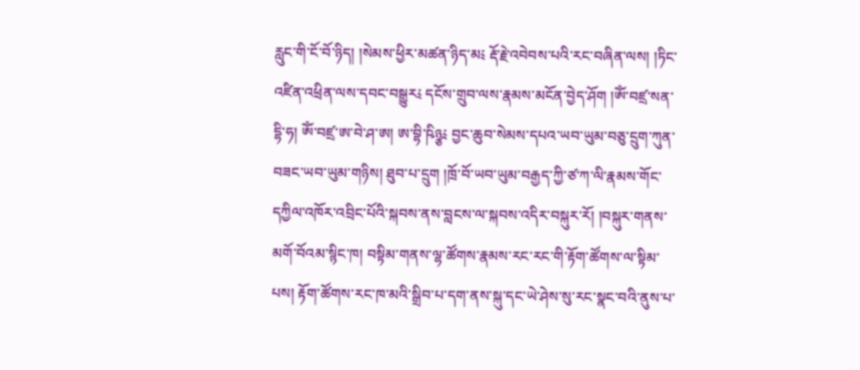རླུང་གི་ངོ་བོ་ཉིད། །སེམས་ཕྱིར་མཚན་ཉིད་མ༴ རྡོ་རྗེ་འབེབས་པའི་རང་བཞིན་ལས། །ཏིང་འཛིན་འཕྲིན་ལས་དབང་བསྒྱུར༴ དངོས་གྲུབ་ལས་རྣམས་མངོན་བྱེད་ཤོག །ༀ་བཛྲ་སན་དྷི་ཧ། ཨོཾ་བཛྲ་ཨ་བེ་ཤ་ཨ། ཨ་བྷི་ཥིཉྩ༴ བྱང་ཆུབ་སེམས་དཔའ་ཡབ་ཡུམ་བཅུ་དྲུག་ཀུན་བཟང་ཡབ་ཡུམ་གཉིས། ཐུབ་པ་དྲུག །ཁྲོ་བོ་ཡབ་ཡུམ་བརྒྱད་ཀྱི་ཙ་ཀ་ལི་རྣམས་གོང་དཀྱིལ་འཁོར་འབྲིང་པོའི་སྐབས་ནས་བླངས་ལ་སྐབས་འདིར་བསྐུར་རོ། །བསྐུར་གནས་མགོ་བོའམ་སྙིང་ཁ། བསྟིམ་གནས་ལྷ་ཚོགས་རྣམས་རང་རང་གི་རྟོག་ཚོགས་ལ་སྟིམ་པས། རྟོག་ཚོགས་རང་ཁ་མའི་སྒྲིབ་པ་དག་ནས་སྐུ་དང་ཡེ་ཤེས་སུ་རང་སྣང་བའི་ནུས་པ་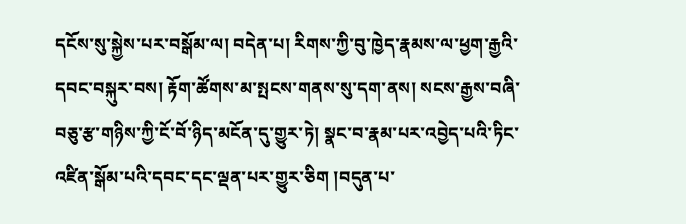དངོས་སུ་སྐྱེས་པར་བསྒོམ་ལ། བདེན་པ། རིགས་ཀྱི་བུ་ཁྱེད་རྣམས་ལ་ཕྱག་རྒྱའི་དབང་བསྐུར་བས། རྟོག་ཚོགས་མ་སྤངས་གནས་སུ་དག་ནས། སངས་རྒྱས་བཞི་བཅུ་རྩ་གཉིས་ཀྱི་ངོ་བོ་ཉིད་མངོན་དུ་གྱུར་ཏེ། སྣང་བ་རྣམ་པར་འབྱེད་པའི་ཏིང་འཛིན་སྒོམ་པའི་དབང་དང་ལྡན་པར་གྱུར་ཅིག །བདུན་པ་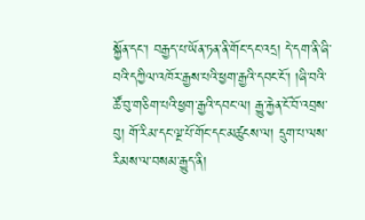སྐྱོན་དང་། བརྒྱད་པ་ཡོན་ཏན་ནི་གོང་དང་འདྲ། དེ་དག་ནི་ཞི་བའི་དཀྱིལ་འཁོར་རྒྱས་པའི་ཕྱག་རྒྱའི་དབང་ངོ་། །ཞི་བའི་ཚོ་བུ་གཅིག་པའི་ཕྱག་རྒྱའི་དབང་ལ། རྒྱུ་རྐྱེན་ངོ་བོ་འབྲས་བུ། གོ་རིམ་དང་ལྔ་པོ་གོང་དང་མཚུངས་ལ། དྲུག་པ་ལས་རིམས་ལ་བསམ་རྒྱུད་ནི།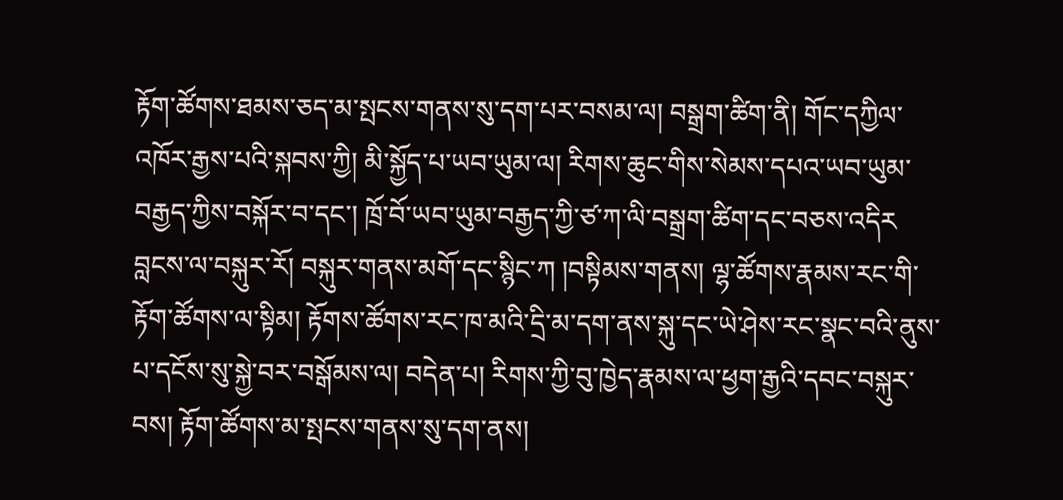རྟོག་ཚོགས་ཐམས་ཅད་མ་སྤངས་གནས་སུ་དག་པར་བསམ་ལ། བསྒྲག་ཚིག་ནི། གོང་དཀྱིལ་འཁོར་རྒྱས་པའི་སྐབས་ཀྱི། མི་སྐྱོད་པ་ཡབ་ཡུམ་ལ། རིགས་ཆུང་གིས་སེམས་དཔའ་ཡབ་ཡུམ་བརྒྱད་ཀྱིས་བསྐོར་བ་དང་། ཁྲོ་བོ་ཡབ་ཡུམ་བརྒྱད་ཀྱི་ཙ་ཀ་ལི་བསྒྲག་ཚིག་དང་བཅས་འདིར བླངས་ལ་བསྐུར་རོ། བསྐུར་གནས་མགོ་དང་སྙིང་ཀ །བསྟིམས་གནས། ལྷ་ཚོགས་རྣམས་རང་གི་རྟོག་ཚོགས་ལ་སྟིམ། རྟོགས་ཚོགས་རང་ཁ་མའི་དྲི་མ་དག་ནས་སྐུ་དང་ཡེ་ཤེས་རང་སྣང་བའི་ནུས་པ་དངོས་སུ་སྐྱེ་བར་བསྒོམས་ལ། བདེན་པ། རིགས་ཀྱི་བུ་ཁྱེད་རྣམས་ལ་ཕྱག་རྒྱའི་དབང་བསྐུར་བས། རྟོག་ཚོགས་མ་སྤངས་གནས་སུ་དག་ནས།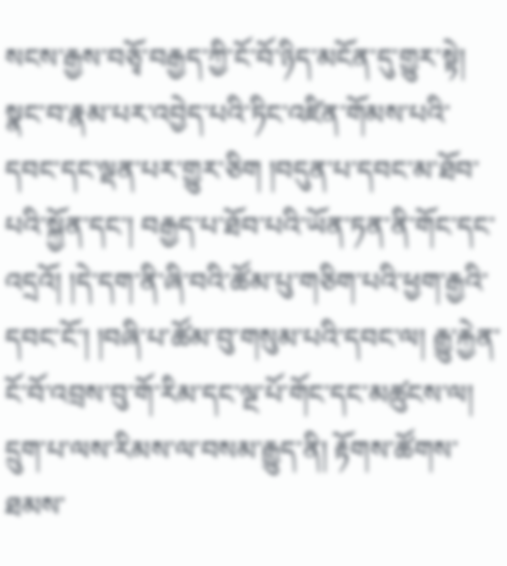སངས་རྒྱས་བཅྭོ་བརྒྱད་ཀྱི་ངོ་བོ་ཉིད་མངོན་དུ་གྱུར་སྟེ། སྣང་བ་རྣམ་པར་འབྱེད་པའི་ཏིང་འཛིན་གོམས་པའི་དབང་དང་ལྡན་པར་གྱུར་ཅིག །བདུན་པ་དབང་མ་ཐོབ་པའི་སྐྱོན་དང་། བརྒྱད་པ་ཐོབ་པའི་ཡོན་ཏན་ནི་གོང་དང་འདྲའོ། །དེ་དག་ནི་ཞི་བའི་ཚོམ་པུ་གཅིག་པའི་ཕྱག་རྒྱའི་དབང་ངོ་། །བཞི་པ་ཚོམ་བུ་གསུམ་པའི་དབང་ལ། རྒྱུ་རྐྱེན་ངོ་བོ་འབྲས་བུ་གོ་རིམ་དང་ལྔ་པོ་གོང་དང་མཚུངས་ལ། དྲུག་པ་ལས་རིམས་ལ་བསམ་རྒྱུད་ནི། རྟོགས་ཚོགས་ཐམས་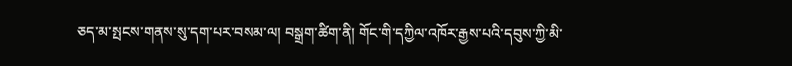ཅད་མ་སྤངས་གནས་སུ་དག་པར་བསམ་ལ། བསྒྲག་ཚིག་ནི། གོང་གི་དཀྱིལ་འཁོར་རྒྱས་པའི་དབུས་ཀྱི་མི་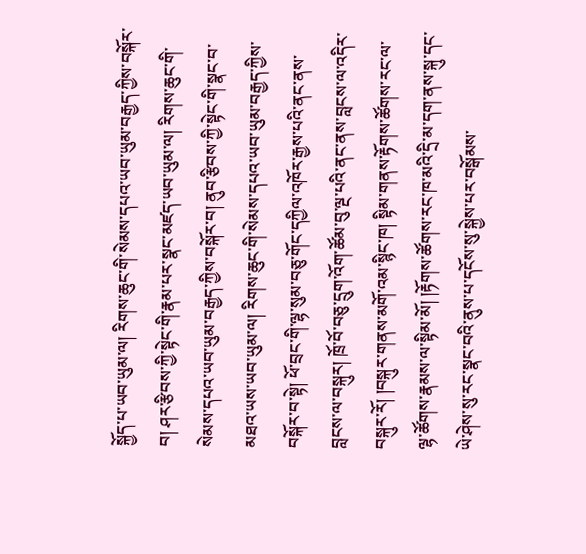སྐྱོད་པ་ཡབ་ཡུམ་ལ། རིགས་ཆུང་གི་སེམས་དཔའ་ཡབ་ཡུམ་བརྒྱད་ཀྱིས་བསྐོར་བ། ཤར་རྩིབས་ཀྱི་སྟེང་གི་རྣམ་པར་སྣང་མཛད་ཡབ་ཡུམ་ལ། རིགས་ཆུང་གི་སེམས་དཔའ་ཡབ་ཡུམ་བརྒྱད་ཀྱིས་བསྐོར་བ། ནུབ་རྩིབས་ཀྱི་སྟེང་གི་སྣང་བ་མཐའ་ཡས་ཡབ་ཡུམ་ལ། རིགས་ཆུང་གི་སེམས་དཔའ་ཡབ་ཡུམ་བརྒྱད་ཀྱིས་བསྐོར་བ་སྟེ། ཕོ་བྲང་གི་ལྷ་སུམ་བཅུ་གོང་དཀྱིལ་འཁོར་རྒྱས་པའི་ནང་ནས་བླངས་ལ་བསྐུར། ཁྲོ་བོ་བཅུ་དྲུག་འོག་ཚོམ་བུ་ལྔ་པའི་ནང་ནས་བླངས་ལ་འདིར་བསྐུར་རོ། །བསྐུར་གནས་མགོ་འམ་སྙིང་ཁ། སྟིམ་གནས་རྟོགས་ཚོགས་རང་ལ་ལྷ་ཚོགས་རྣམས་ལ་སྟིམ་མོ། །རྟོགས་ཚོགས་རང་ཁ་མའི་དྲི་མ་དག་ནས་སྐུ་དང་ཡེ་ཤེས་སུ་རང་སྣང་བའི་ནུས་པ་དངོས་སུ་སྐྱེས་པར་བསྒོམས་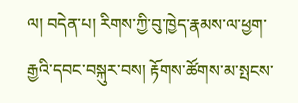ལ། བདེན་པ། རིགས་ཀྱི་བུ་ཁྱེད་རྣམས་ལ་ཕྱག་རྒྱའི་དབང་བསྐུར་བས། རྟོགས་ཚོགས་མ་སྤངས་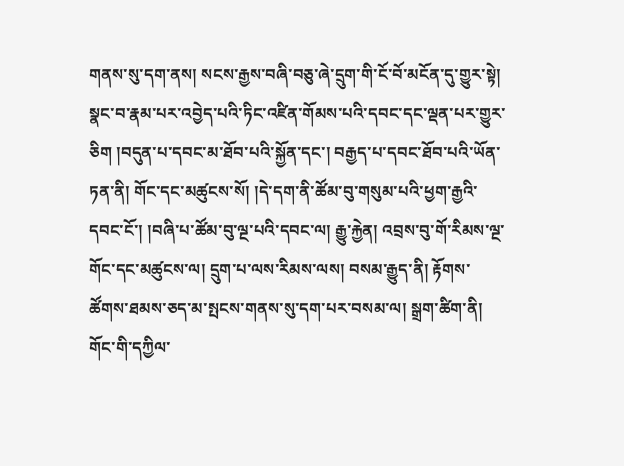གནས་སུ་དག་ནས། སངས་རྒྱས་བཞི་བཅུ་ཞེ་དྲུག་གི་ངོ་བོ་མངོན་དུ་གྱུར་སྟེ། སྣང་བ་རྣམ་པར་འབྱེད་པའི་ཏིང་འཛིན་གོམས་པའི་དབང་དང་ལྡན་པར་གྱུར་ཅིག །བདུན་པ་དབང་མ་ཐོབ་པའི་སྐྱོན་དང་། བརྒྱད་པ་དབང་ཐོབ་པའི་ཡོན་ཏན་ནི། གོང་དང་མཚུངས་སོ། །དེ་དག་ནི་ཚོམ་བུ་གསུམ་པའི་ཕྱག་རྒྱའི་དབང་ངོ་། །བཞི་པ་ཚོམ་བུ་ལྔ་པའི་དབང་ལ། རྒྱུ་རྐྱེན། འབྲས་བུ་གོ་རིམས་ལྔ་གོང་དང་མཚུངས་ལ། དྲུག་པ་ལས་རིམས་ལས། བསམ་རྒྱུད་ནི། རྟོགས་ཚོགས་ཐམས་ཅད་མ་སྤངས་གནས་སུ་དག་པར་བསམ་ལ། སྒྲག་ཚིག་ནི། གོང་གི་དཀྱིལ་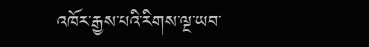འཁོར་རྒྱས་པའི་རིགས་ལྔ་ཡབ་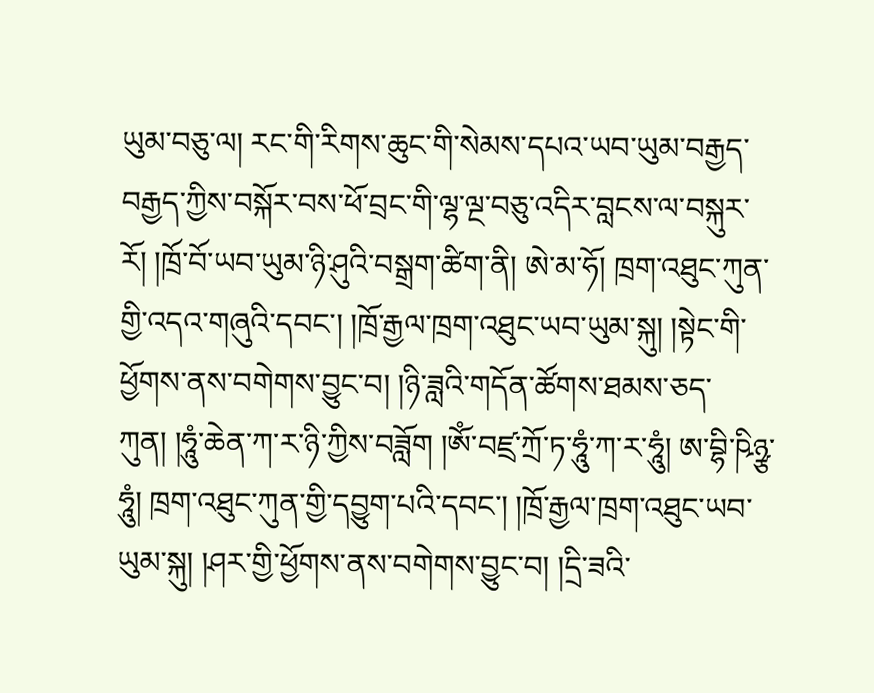ཡུམ་བཅུ་ལ། རང་གི་རིགས་ཆུང་གི་སེམས་དཔའ་ཡབ་ཡུམ་བརྒྱད་བརྒྱད་ཀྱིས་བསྐོར་བས་ཕོ་བྲང་གི་ལྷ་ལྔ་བཅུ་འདིར་བླངས་ལ་བསྐུར་རོ། །ཁྲོ་བོ་ཡབ་ཡུམ་ཉི་ཤུའི་བསྒྲག་ཚིག་ནི། ཨེ་མ་ཧོ། ཁྲག་འཐུང་ཀུན་གྱི་འདའ་གཞུའི་དབང་། །ཁྲོ་རྒྱལ་ཁྲག་འཐུང་ཡབ་ཡུམ་སྐུ། །སྟེང་གི་ཕྱོགས་ནས་བགེགས་བྱུང་བ། །ཉི་ཟླའི་གདོན་ཚོགས་ཐམས་ཅད་ཀུན། །ཧཱུཾ་ཆེན་ཀ་ར་ཉི་ཀྱིས་བཟློག །ༀ་བཛྲ་ཀྲོ་ཏ་ཧཱུཾ་ཀ་ར་ཧཱུཾ། ཨ་བྷི་ཥིཉྩ་ཧཱུཾ། ཁྲག་འཐུང་ཀུན་གྱི་དབྱུག་པའི་དབང་། །ཁྲོ་རྒྱལ་ཁྲག་འཐུང་ཡབ་ཡུམ་སྐུ། །ཤར་གྱི་ཕྱོགས་ནས་བགེགས་བྱུང་བ། །དྲི་ཟའི་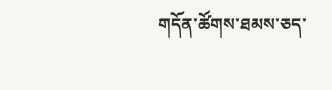གདོན་ཚོགས་ཐམས་ཅད་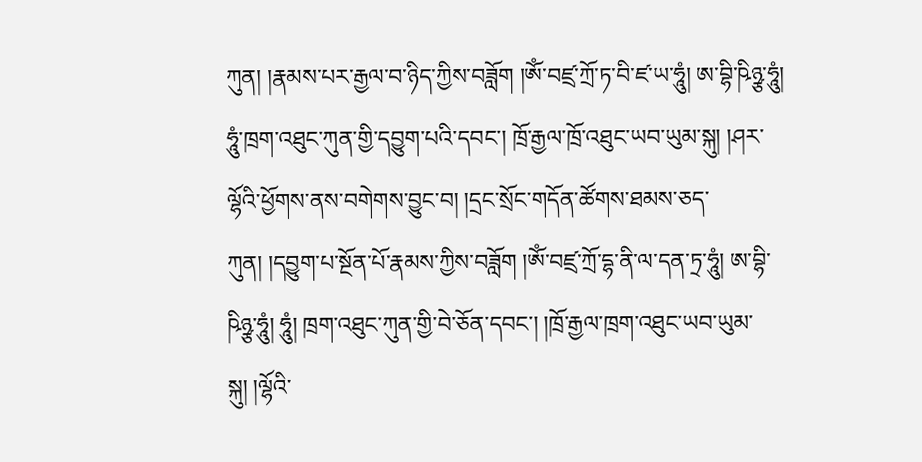ཀུན། །རྣམས་པར་རྒྱལ་བ་ཉིད་ཀྱིས་བཟློག །ༀ་བཛྲ་ཀྲོ་ཏ་བི་ཛ་ཡ་ཧཱུཾ། ཨ་བྷི་ཥིཉྩ་ཧཱུཾ། ཧཱུཾ་ཁྲག་འཐུང་ཀུན་གྱི་དབྱུག་པའི་དབང་། ཁྲོ་རྒྱལ་ཁྲོ་འཐུང་ཡབ་ཡུམ་སྐུ། །ཤར་ལྷོའི་ཕྱོགས་ནས་བགེགས་བྱུང་བ། །དྲང་སྲོང་གདོན་ཚོགས་ཐམས་ཅད་ཀུན། །དབྱུག་པ་སྔོན་པོ་རྣམས་ཀྱིས་བཟློག །ༀ་བཛྲ་ཀྲོ་དྷ་ནི་ལ་དན་ཏྲ་ཧཱུཾ། ཨ་བྷི་ཥིཉྩ་ཧཱུཾ། ཧཱུཾ། ཁྲག་འཐུང་ཀུན་གྱི་བེ་ཅོན་དབང་། །ཁྲོ་རྒྱལ་ཁྲག་འཐུང་ཡབ་ཡུམ་སྐུ། །ལྷོའི་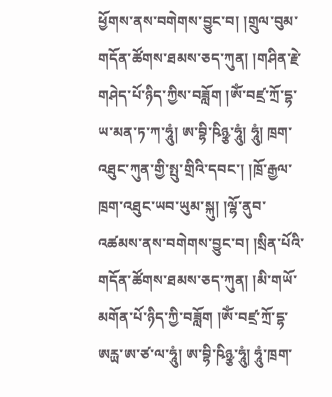ཕྱོགས་ནས་བགེགས་བྱུང་བ། །གྲུལ་བུམ་གདོན་ཚོགས་ཐམས་ཅད་ཀུན། །གཤིན་རྗེ་གཤེད་པོ་ཉིད་ཀྱིས་བཟློག །ༀ་བཛྲ་ཀྲོ་དྷ་ཡ་མན་ཏ་ཀ་ཧཱུཾ། ཨ་བྷི་ཥིཉྩ་ཧཱུཾ། ཧཱུཾ། ཁྲག་འཐུང་ཀུན་གྱི་སྤུ་གྲིའི་དབང་། །ཁྲོ་རྒྱལ་ཁྲག་འཐུང་ཡབ་ཡུམ་སྐུ། །ལྷོ་ནུབ་འཚམས་ནས་བགེགས་བྱུང་བ། །སྲིན་པོའི་གདོན་ཚོགས་ཐམས་ཅད་ཀུན། །མི་གཡོ་མགོན་པོ་ཉིད་ཀྱི་བཟློག །ༀ་བཛྲ་ཀྲོ་དྷ་ཨརྻ་ཨ་ཙ་ལ་ཧཱུཾ། ཨ་བྷི་ཥིཉྩ་ཧཱུཾ། ཧཱུཾ་ཁྲག་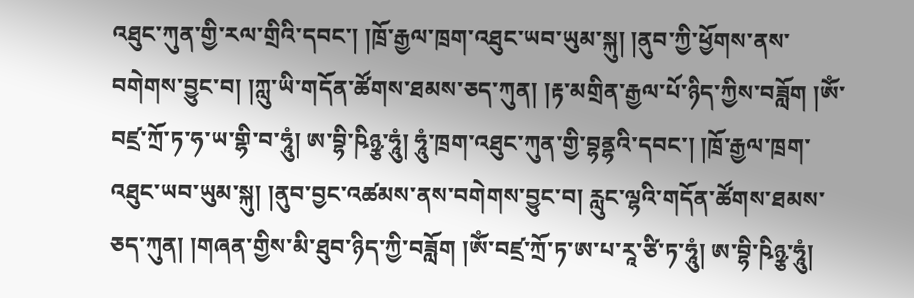འཐུང་ཀུན་གྱི་རལ་གྲིའི་དབང་། །ཁྲོ་རྒྱལ་ཁྲག་འཐུང་ཡབ་ཡུམ་སྐུ། །ནུབ་ཀྱི་ཕྱོགས་ནས་བགེགས་བྱུང་བ། །ཀླུ་ཡི་གདོན་ཚོགས་ཐམས་ཅད་ཀུན། །རྟ་མགྲིན་རྒྱལ་པོ་ཉིད་ཀྱིས་བཟློག །ༀ་བཛྲ་ཀྲོ་ཏ་ཧ་ཡ་གྷི་བ་ཧཱུཾ། ཨ་བྷི་ཥིཉྩ་ཧཱུཾ། ཧཱུཾ་ཁྲག་འཐུང་ཀུན་གྱི་བྷནྷའི་དབང་། །ཁྲོ་རྒྱལ་ཁྲག་འཐུང་ཡབ་ཡུམ་སྐུ། །ནུབ་བྱང་འཚམས་ནས་བགེགས་བྱུང་བ། རླུང་ལྷའི་གདོན་ཚོགས་ཐམས་ཅད་ཀུན། །གཞན་གྱིས་མི་ཐུབ་ཉིད་ཀྱི་བཟློག །ༀ་བཛྲ་ཀྲོ་ཏ་ཨ་པ་རཱ་ཙི་ཏ་ཧཱུཾ། ཨ་བྷི་ཥིཉྩ་ཧཱུཾ།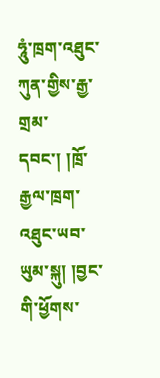ཧཱུཾ་ཁྲག་འཐུང་ཀུན་གྱིས་རྒྱ་གྲམ་དབང་། །ཁྲོ་རྒྱལ་ཁྲག་འཐུང་ཡབ་ཡུམ་སྐུ། །བྱང་གི་ཕྱོགས་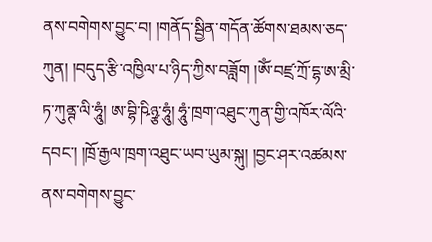ནས་བགེགས་བྱུང་བ། །གནོད་སྦྱིན་གདོན་ཚོགས་ཐམས་ཅད་ཀུན། །བདུད་རྩི་འཁྱིལ་པ་ཉིད་ཀྱིས་བཟློག །ༀ་བཛྲ་ཀྲོ་དྷ་ཨ་མྲི་ཏ་ཀུནྚ་ལི་ཧཱུཾ། ཨ་བྷི་ཥིཉྩ་ཧཱུཾ། ཧཱུཾ་ཁྲག་འཐུང་ཀུན་གྱི་འཁོར་ལོའི་དབང་། །ཁྲོ་རྒྱལ་ཁྲག་འཐུང་ཡབ་ཡུམ་སྐུ། །བྱང་ཤར་འཚམས་ནས་བགེགས་བྱུང་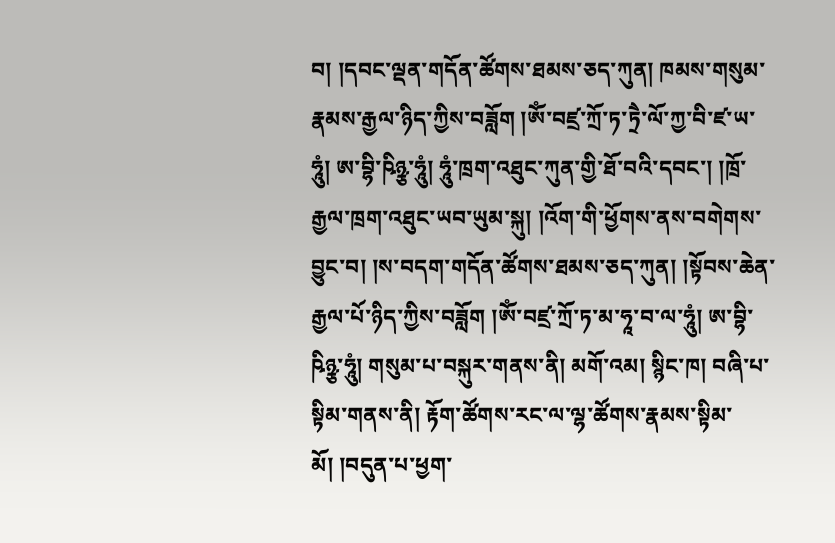བ། །དབང་ལྡན་གདོན་ཚོགས་ཐམས་ཅད་ཀུན། ཁམས་གསུམ་རྣམས་རྒྱལ་ཉིད་ཀྱིས་བཟློག །ༀ་བཛྲ་ཀྲོ་ཏ་ཏྲཻ་ལོ་ཀྱ་བི་ཛ་ཡ་ཧཱུཾ། ཨ་བྷི་ཥིཉྩ་ཧཱུཾ། ཧཱུཾ་ཁྲག་འཐུང་ཀུན་གྱི་ཐོ་བའི་དབང་། །ཁྲོ་རྒྱལ་ཁྲག་འཐུང་ཡབ་ཡུམ་སྐུ། །འོག་གི་ཕྱོགས་ནས་བགེགས་བྱུང་བ། །ས་བདག་གདོན་ཚོགས་ཐམས་ཅད་ཀུན། །སྟོབས་ཆེན་རྒྱལ་པོ་ཉིད་ཀྱིས་བཟློག །ༀ་བཛྲ་ཀྲོ་ཏ་མ་ཧཱ་བ་ལ་ཧཱུཾ། ཨ་བྷི་ཥིཉྩ་ཧཱུཾ། གསུམ་པ་བསྐུར་གནས་ནི། མགོ་འམ། སྙིང་ཁ། བཞི་པ་སྟིམ་གནས་ནི། རྟོག་ཚོགས་རང་ལ་ལྷ་ཚོགས་རྣམས་སྟིམ་མོ། །བདུན་པ་ཕྱག་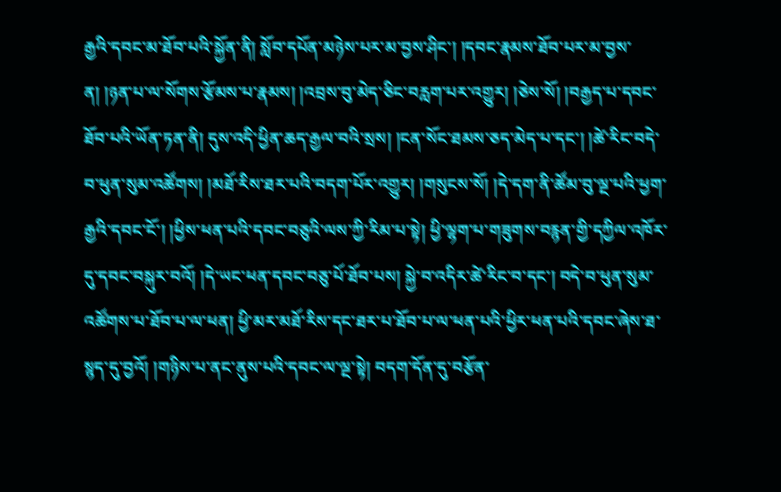རྒྱའི་དབང་མ་ཐོབ་པའི་སྐྱོན་ནི། སློབ་དཔོན་མཉེས་པར་མ་བྱས་ཤིང་། །དབང་རྣམས་ཐོབ་པར་མ་བྱས་ན། །ཉན་པ་ལ་སོགས་རྩོམས་པ་རྣམས། །འབྲས་བུ་མེད་ཅིང་བརླག་པར་འགྱུར། །ཅེས་སོ། །བརྒྱད་པ་དབང་ཐོབ་པའི་ཡོན་ཏན་ནི། དུས་འདི་ཕྱིན་ཆད་རྒྱལ་བའི་སྲས། །ངན་སོང་ཐམས་ཅད་མེད་པ་དང་། །ཚེ་རིང་བདེ་བ་ཕུན་སུམ་འཚོགས། །མཐོ་རིས་ཐར་པའི་བདག་པོར་འགྱུར། །གསུངས་སོ། །དེ་དག་ནི་ཚོམ་བུ་ལྔ་པའི་ཕྱག་རྒྱའི་དབང་ངོ་། །ཕྱིས་ཕན་པའི་དབང་བཅུའི་ལས་ཀྱི་རིམ་པ་སྟེ། ཕྱི་ལྷག་པ་གཟུགས་བརྙན་གྱི་དཀྱིལ་འཁོར་དུ་དབང་བསྐུར་བའོ། །དེ་ཡང་ཕན་དབང་བཅུ་པོ་ཐོབ་པས། སྐྱེ་བ་འདིར་ཚེ་རིང་བ་དང་། བདེ་བ་ཕུན་སུམ་འཚོགས་པ་ཐོབ་པ་ལ་ཕན། ཕྱི་མར་མཐོ་རིས་དང་ཐར་པ་ཐོབ་པ་ལ་ཕན་པའི་ཕྱིར་ཕན་པའི་དབང་ཞེས་ཐ་སྙད་དུ་བྱའོ། །གཉིས་པ་ནང་ནུས་པའི་དབང་ལ་ལྔ་སྟེ། བདག་དོན་དུ་བརྩོན་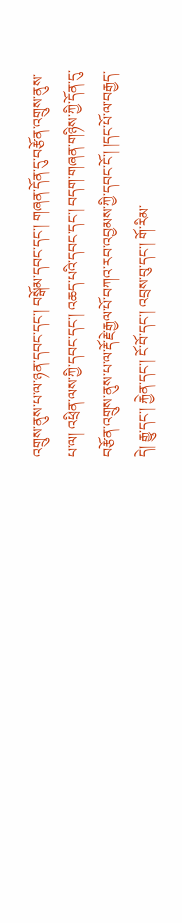འགྲུས་ནུས་པ་ལ་ཉན་དབང་དང་། བསྒོམ་དབང་དང་། གཞན་དོན་དུ་བརྩོན་འགྲུས་ནུས་པ་ལ། འཕྲིན་ལས་ཀྱི་དབང་དང་། འཆད་པའི་དབང་དང་། བདག་གཞན་གཉིས་ཀྱི་དོན་དུ་བརྩོན་འགྲུས་ནུས་པ་ལ་རྡོ་རྗེ་རྒྱལ་པོ་བཀའ་རབ་འབྱམས་ཀྱི་དབང་ངོ་། །དང་པོ་ལ་བརྒྱད་དེ། རྒྱུ་དང་། རྐྱེན་དང་། ངོ་བོ་དང་། འབྲས་བུ་དང་། གོ་རིམ་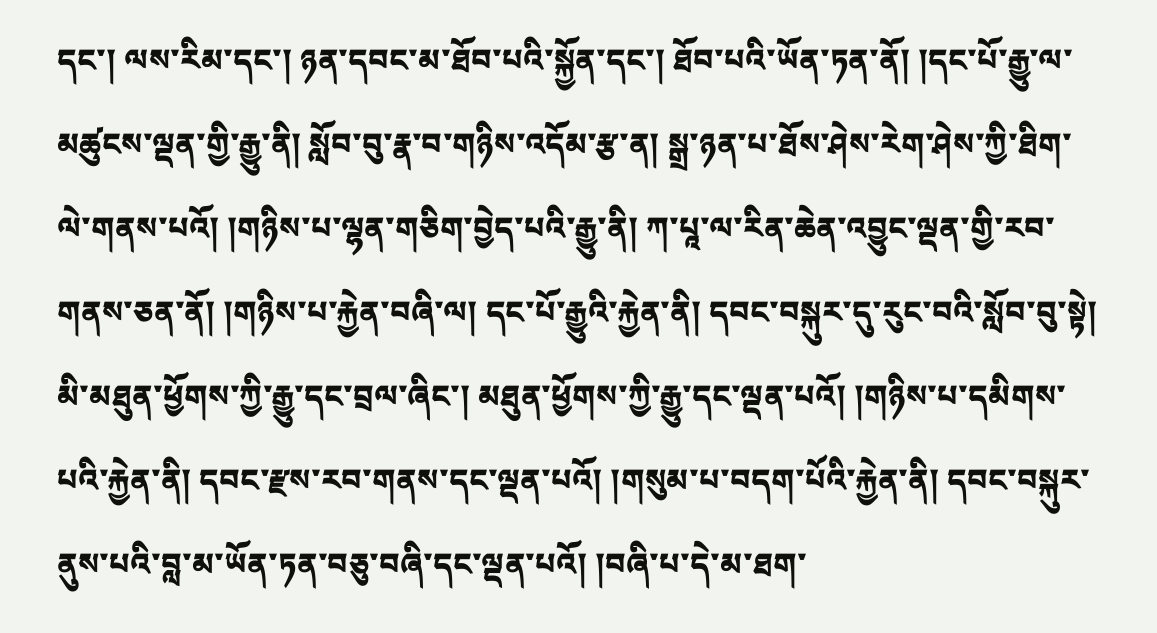དང་། ལས་རིམ་དང་། ཉན་དབང་མ་ཐོབ་པའི་སྐྱོན་དང་། ཐོབ་པའི་ཡོན་ཏན་ནོ། །དང་པོ་རྒྱུ་ལ་མཚུངས་ལྡན་གྱི་རྒྱུ་ནི། སློབ་བུ་རྣ་བ་གཉིས་འདོམ་རྩ་ན། སྒྲ་ཉན་པ་ཐོས་ཤེས་རེག་ཤེས་ཀྱི་ཐིག་ལེ་གནས་པའོ། །གཉིས་པ་ལྷན་གཅིག་བྱེད་པའི་རྒྱུ་ནི། ཀ་པཱ་ལ་རིན་ཆེན་འབྱུང་ལྡན་གྱི་རབ་གནས་ཅན་ནོ། །གཉིས་པ་རྐྱེན་བཞི་ལ། དང་པོ་རྒྱུའི་རྐྱེན་ནི། དབང་བསྐུར་དུ་རུང་བའི་སློབ་བུ་སྟེ། མི་མཐུན་ཕྱོགས་ཀྱི་རྒྱུ་དང་བྲལ་ཞིང་། མཐུན་ཕྱོགས་ཀྱི་རྒྱུ་དང་ལྡན་པའོ། །གཉིས་པ་དམིགས་པའི་རྐྱེན་ནི། དབང་རྫས་རབ་གནས་དང་ལྡན་པའོ། །གསུམ་པ་བདག་པོའི་རྐྱེན་ནི། དབང་བསྐུར་ནུས་པའི་བླ་མ་ཡོན་ཏན་བཅུ་བཞི་དང་ལྡན་པའོ། །བཞི་པ་དེ་མ་ཐག་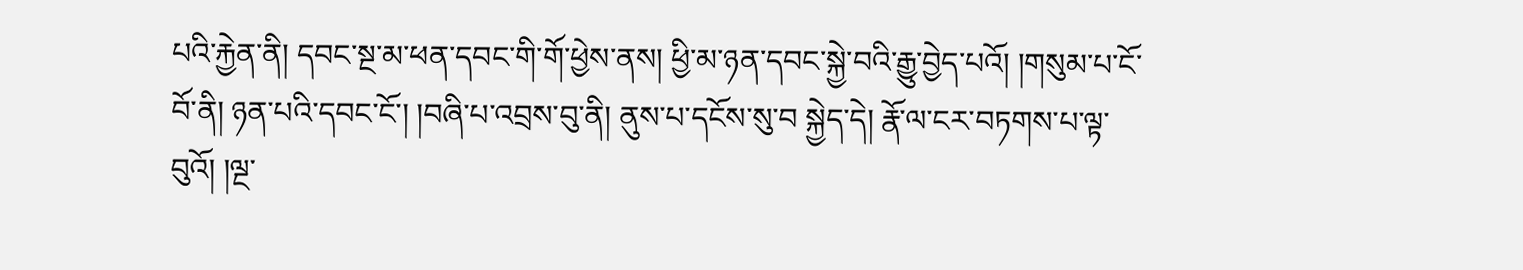པའི་རྐྱེན་ནི། དབང་སྔ་མ་ཕན་དབང་གི་གོ་ཕྱེས་ནས། ཕྱི་མ་ཉན་དབང་སྐྱེ་བའི་རྒྱུ་བྱེད་པའོ། །གསུམ་པ་ངོ་བོ་ནི། ཉན་པའི་དབང་ངོ་། །བཞི་པ་འབྲས་བུ་ནི། ནུས་པ་དངོས་སུ་བ སྐྱེད་དེ། རྣོ་ལ་ངར་བཏགས་པ་ལྟ་བུའོ། །ལྔ་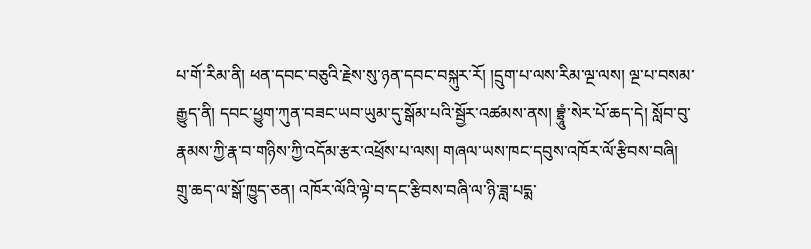པ་གོ་རིམ་ནི། ཕན་དབང་བཅུའི་རྗེས་སུ་ཉན་དབང་བསྐུར་རོ། །དྲུག་པ་ལས་རིམ་ལྔ་ལས། ལྔ་པ་བསམ་རྒྱུད་ནི། དབང་ཕྱུག་ཀུན་བཟང་ཡབ་ཡུམ་དུ་སྒོམ་པའི་སྦྱོར་འཚམས་ནས། བྷྲཱུཾ་སེར་པོ་ཆད་དེ། སློབ་བུ་རྣམས་ཀྱི་རྣ་བ་གཉིས་ཀྱི་འདོམ་རྩར་འཕྲོས་པ་ལས། གཞལ་ཡས་ཁང་དབུས་འཁོར་ལོ་རྩིབས་བཞི། གྲུ་ཆད་ལ་སྒོ་ཁྱུད་ཅན། འཁོར་ལོའི་ལྟེ་བ་དང་རྩིབས་བཞི་ལ་ཉི་ཟླ་པདྨ་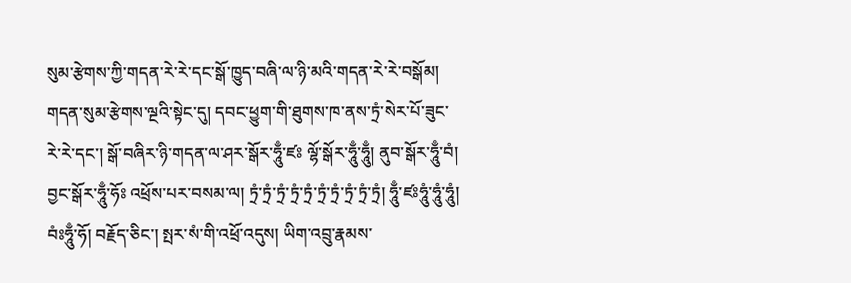སུམ་རྩེགས་ཀྱི་གདན་རེ་རེ་དང་སྒོ་ཁྱུད་བཞི་ལ་ཉི་མའི་གདན་རེ་རེ་བསྒོམ། གདན་སུམ་རྩེགས་ལྔའི་སྟེང་དུ། དབང་ཕྱུག་གི་ཐུགས་ཁ་ནས་ཏྲཾ་སེར་པོ་ཟུང་རེ་རེ་དང་། སྒོ་བཞིར་ཉི་གདན་ལ་ཤར་སྒོར་ཧཱུྃ་ཛཿ ལྷོ་སྒོར་ཧཱུྃ་ཧཱུྃ། ནུབ་སྒོར་ཧཱུྃ་བཾ། བྱང་སྒོར་ཧཱུྃ་ཧོཿ འཕྲོས་པར་བསམ་ལ། ཏྲཾ་ཏྲཾ་ཏྲཾ་ཏྲཾ་ཏྲཾ་ཏྲཾ་ཏྲཾ་ཏྲཾ་ཏྲཾ་ཏྲཾ། ཧཱུྃ་ཛཿཧཱུཾ་ཧཱུཾ་ཧཱུཾ། བཾཿཧཱུྃ་ཧོ། བརྗོད་ཅིང་། སྤར་སཾ་གི་འཕྲོ་འདུས། ཡིག་འབྲུ་རྣམས་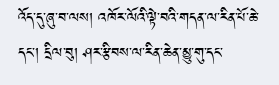འོད་དུ་ཞུ་བ་ལས། འཁོར་ལོའི་ལྟེ་བའི་གདན་ལ་རིན་པོ་ཆེ་དང་། དྲིལ་བུ། ཤར་རྩིབས་ལ་རིན་ཆེན་མྱུ་གུ་དང་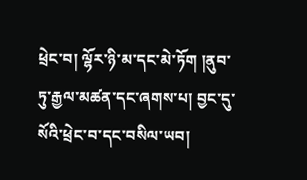ཕྲེང་བ། ལྷོར་ཉི་མ་དང་མེ་ཏོག །ནུབ་ཏུ་རྒྱལ་མཚན་དང་ཞགས་པ། བྱང་དུ་སོའི་ཕྲེང་བ་དང་བསིལ་ཡབ།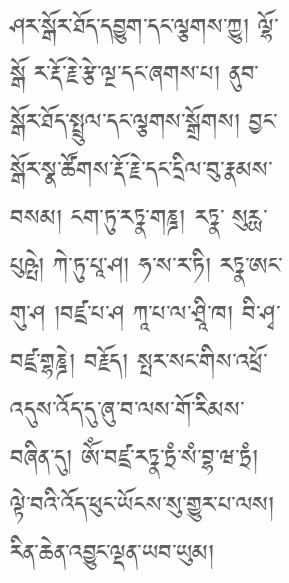ཤར་སྒོར་ཐོད་དབྱུག་དང་ལྕགས་ཀྱུ། ལྷོ་སྒོ ར་རྡོ་རྗེ་རྩེ་ལྔ་དང་ཞགས་པ། ནུབ་སྒོར་ཐོད་སྤྲུལ་དང་ལྕགས་སྒྲོགས། བྱང་སྒོར་སྣ་ཚོགས་རྡོ་རྗེ་དང་དྲིལ་བུ་རྣམས་བསམ། ངག་ཏུ་རཏྣ་གཎྜ། རཏྣ་ སུརྻ་པུཥྤེ། ཀེ་ཏུ་པཱ་ཤ། ཧ་ས་ར་ཏི། རཏྣ་ཨང་གུ་ཤ །བཛྲ་པ་ཤ ཀཱ་པ་ལ་ཤྲཱི་ཁ། བི་ཤྭ་བཛྲ་གྷཎྜེ། བརྗོད། སྤར་སང་གིས་འཕྲོ་འདུས་འོད་དུ་ཞུ་བ་ལས་གོ་རིམས་བཞིན་དུ། ༀ་བཛྲ་རཏྣ་ཏྲཾ་སཾ་བྷ་ཝ་ཏྲཾ། ལྟེ་བའི་འོད་ཕུང་ཡོངས་སུ་གྱུར་པ་ལས། རིན་ཆེན་འབྱུང་ལྡན་ཡབ་ཡུམ།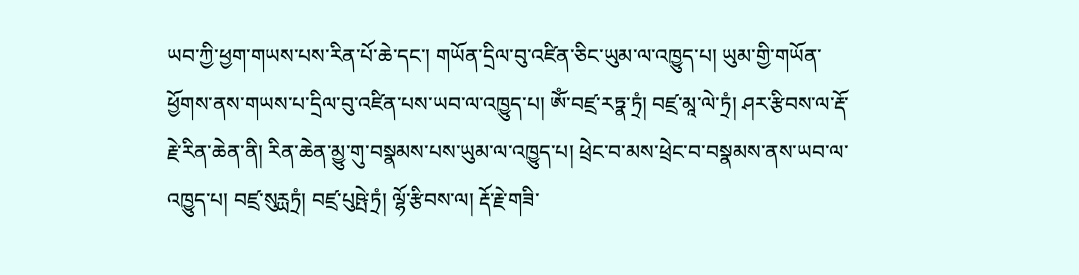ཡབ་ཀྱི་ཕྱག་གཡས་པས་རིན་པོ་ཆེ་དང་། གཡོན་དྲིལ་བུ་འཛིན་ཅིང་ཡུམ་ལ་འཁྱུད་པ། ཡུམ་གྱི་གཡོན་ཕྱོགས་ནས་གཡས་པ་དྲིལ་བུ་འཛིན་པས་ཡབ་ལ་འཁྱུད་པ། ༀ་བཛྲ་རཏྣ་ཏྲཾ། བཛྲ་མཱ་ལེ་ཏྲཾ། ཤར་རྩིབས་ལ་རྡོ་རྗེ་རིན་ཆེན་ནི། རིན་ཆེན་མྱུ་གུ་བསྣམས་པས་ཡུམ་ལ་འཁྱུད་པ། ཕྲེང་བ་མས་ཕྲེང་བ་བསྣམས་ནས་ཡབ་ལ་འཁྱུད་པ། བཛྲ་སུརྻཏྲཾ། བཛྲ་པུཥྤེ་ཏྲཾ། ལྷོ་རྩིབས་ལ། རྡོ་རྗེ་གཟི་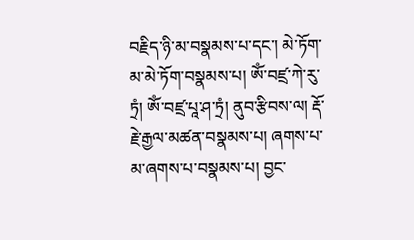བརྗིད་ཉི་མ་བསྣམས་པ་དང་། མེ་ཏོག་མ་མེ་ཏོག་བསྣམས་པ། ༀ་བཛྲ་ཀེ་རུ་ཏྲཾ། ༀ་བཛྲ་པཱ་ཤ་ཏྲཾ། ནུབ་རྩིབས་ལ། རྡོ་རྗེ་རྒྱལ་མཚན་བསྣམས་པ། ཞགས་པ་མ་ཞགས་པ་བསྣམས་པ། བྱང་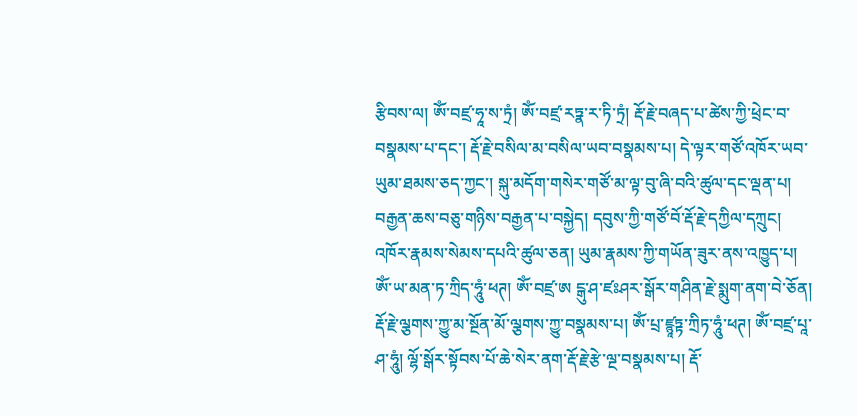རྩིབས་ལ། ༀ་བཛྲ་ཧཱ་ས་ཏྲཾ། ༀ་བཛྲ་རཏྣ་ར་ཏི་ཏྲཾ། རྡོ་རྗེ་བཞད་པ་ཚེས་ཀྱི་ཕྲེང་བ་བསྣམས་པ་དང་། རྡོ་རྗེ་བསིལ་མ་བསིལ་ཡབ་བསྣམས་པ། དེ་ལྟར་གཙོ་འཁོར་ཡབ་ཡུམ་ཐམས་ཅད་ཀྱང་། སྐུ་མདོག་གསེར་གཙོ་མ་ལྟ་བུ་ཞི་བའི་ཚུལ་དང་ལྡན་པ། བརྒྱན་ཆས་བཅུ་གཉིས་བརྒྱན་པ་བསྐྱེད། དབུས་ཀྱི་གཙོ་བོ་རྡོ་རྗེ་དཀྱིལ་དཀྲུང། འཁོར་རྣམས་སེམས་དཔའི་ཚུལ་ཅན། ཡུམ་རྣམས་ཀྱི་གཡོན་ཟུར་ནས་འཁྱུད་པ། ༀ་ཡ་མན་ཏ་ཀྲིད་ཧཱུཾ་ཕཊ། ༀ་བཛྲ་ཨ ངྒུ་ཤ་ཛཿཤར་སྒོར་གཤིན་རྗེ་སྨུག་ནག་བེ་ཅོན། རྡོ་རྗེ་ལྕགས་ཀྱུ་མ་སྔོན་མོ་ལྕགས་ཀྱུ་བསྣམས་པ། ༀ་པྲ་ཛྙཱཏྟ་ཀྲིཏ་ཧཱུཾ་ཕཊ། ༀ་བཛྲ་པཱ་ཤ་ཧཱུཾ། ལྷོ་སྒོར་སྟོབས་པོ་ཆེ་སེར་ནག་རྡོ་རྗེ་རྩེ་ལྔ་བསྣམས་པ། རྡོ་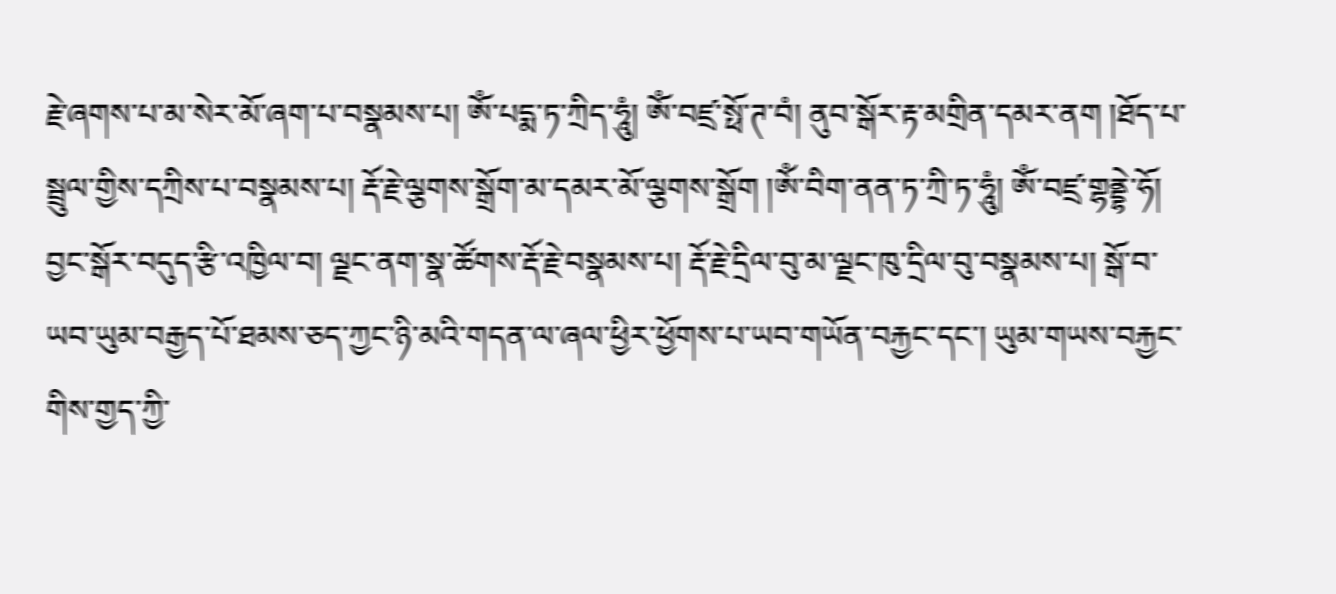རྗེ་ཞགས་པ་མ་སེར་མོ་ཞག་པ་བསྣམས་པ། ༀ་པདྨ་ཏ་ཀྲིད་ཧཱུཾ། ༀ་བཛྲ་སྥོ་ཊ་བཾ། ནུབ་སྒོར་རྟ་མགྲིན་དམར་ནག །ཐོད་པ་སྦྲུལ་གྱིས་དཀྲིས་པ་བསྣམས་པ། རྡོ་རྗེ་ལྕགས་སྒྲོག་མ་དམར་མོ་ལྕགས་སྒྲོག །ༀ་བིག་ནན་ཏ་ཀྲི་ཏ་ཧཱུཾ། ༀ་བཛྲ་གྷནྡྷེ་ཧོ། བྱང་སྒོར་བདུད་རྩི་འཁྱིལ་བ། ལྗང་ནག་སྣ་ཚོགས་རྡོ་རྗེ་བསྣམས་པ། རྡོ་རྗེ་དྲིལ་བུ་མ་ལྗང་ཁུ་དྲིལ་བུ་བསྣམས་པ། སྒོ་བ་ཡབ་ཡུམ་བརྒྱད་པོ་ཐམས་ཅད་ཀྱང་ཉི་མའི་གདན་ལ་ཞལ་ཕྱིར་ཕྱོགས་པ་ཡབ་གཡོན་བརྐྱང་དང་། ཡུམ་གཡས་བརྐྱང་གིས་གྱད་ཀྱི་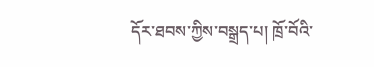དོར་ཐབས་ཀྱིས་བསྒྲད་པ། ཁྲོ་བོའི་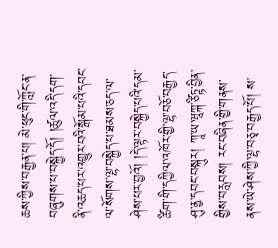ཆས་ཀྱིས་བརྒྱན་པ། མེ་ཕུང་གི་ཀློང་ན་བཞུགས་པ་བསྐྱེད་དོ། །ཚུལ་འདི་དག་ནི་འཆད་པར་འགྱུར་བའི་སྒོམ་པའི་དབང་ལ་སོགས་ལྷ་བསྐྱེད་པ་ཐམས་ཅད་ལ་ཤེས་པར་བྱའོ། །དེ་ལྟར་བསྐྱེད་པའི་དམ་ཚིག་གི་དཀྱིལ་འཁོར་གྱི་ལྷ་བཅོ་བརྒྱད་ ཤུ་ནྱ་དབང་བསྐུར། ཀཱ་ཡ་ཝཱཀྐ་ཙིཏྟ་བྱིན་གྱིས་བརླབས། རང་བཞིན་གྱི་གནས་ནས་ཡེ་ཤེས་ཀྱི་ལྷ་བཅྭ་བརྒྱད་པོ། ས་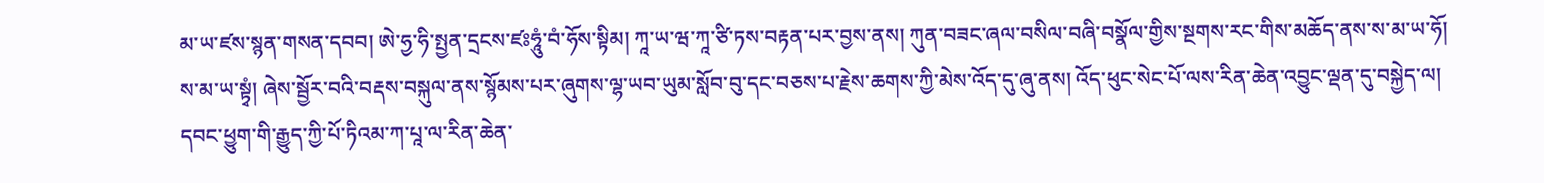མ་ཡ་ཛས་སྙན་གསན་དབབ། ཨེ་ཧྱ་ཧི་སྤྱན་དྲངས་ཛཿཧཱུཾ་བཾ་ཧོས་སྟིམ། ཀཱ་ཡ་ཝ་ཀཱ་ཙི་ཏས་བརྟན་པར་བྱས་ནས། ཀུན་བཟང་ཞལ་བསིལ་བཞི་བསྣོལ་གྱིས་སྔགས་རང་གིས་མཆོད་ནས་ས་མ་ཡ་ཧོ། ས་མ་ཡ་སྟྭཾ། ཞེས་སྦྱོར་བའི་བརྡས་བསྐུལ་ནས་སྙོམས་པར་ཞུགས་ལྷ་ཡབ་ཡུམ་སློབ་བུ་དང་བཅས་པ་རྗེས་ཆགས་ཀྱི་མེས་འོད་དུ་ཞུ་ནས། འོད་ཕུང་སེང་པོ་ལས་རིན་ཆེན་འབྱུང་ལྡན་དུ་བསྐྱེད་ལ། དབང་ཕྱུག་གི་རྒྱུད་ཀྱི་པོ་ཏིའམ་ཀ་པཱ་ལ་རིན་ཆེན་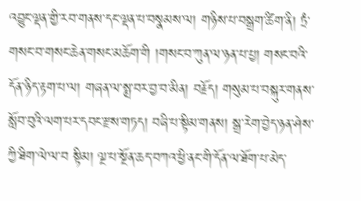འབྱུང་ལྡན་གྱི་རབ་གནས་དང་ལྡན་པ་བསྣམས་ལ། གཉིས་པ་བསྒྲག་ཚིག་ནི། ཏྲཾ་གསང་བ་གསང་ཆེན་གསང་མཆོག་གི །གསང་བ་ཀུན་ལ་ཉན་པ་པྱ། གསང་བའི་དོན་ཉིད་རྟག་པ་ལ། གཞན་ལ་སྨྲ་བར་བྱ་བ་མིན། བརྗོད། གསུམ་པ་བསྐུར་གནས་སློབ་བུའི་ལག་པར་དབང་རྫས་གཏད། བཞི་པ་སྟིམ་གནས། སྒྲ་རེག་བྱེད་ཉན་ཤེས་ཀྱི་ཐིག་ལེ་ལ་བ སྟིམ། ལྔ་པ་སྔོན་ཆད་བཀའ་ཕྱི་ནང་གི་དོན་ལ་ཐོག་པ་མེད་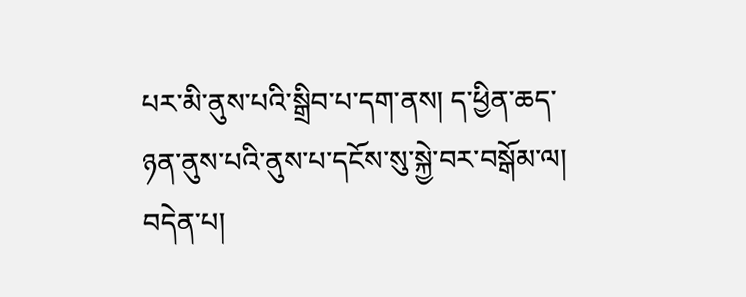པར་མི་ནུས་པའི་སྒྲིབ་པ་དག་ནས། ད་ཕྱིན་ཆད་ཉན་ནུས་པའི་ནུས་པ་དངོས་སུ་སྐྱེ་བར་བསྒོམ་ལ། བདེན་པ།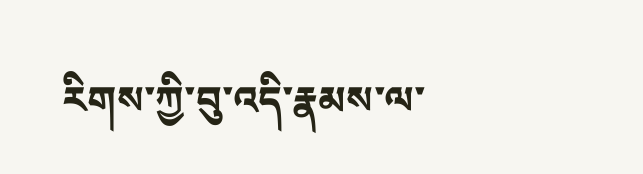རིགས་ཀྱི་བུ་འདི་རྣམས་ལ་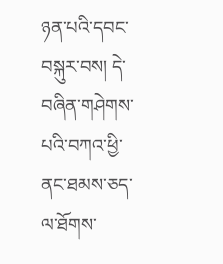ཉན་པའི་དབང་བསྐུར་བས། དེ་བཞིན་གཤེགས་པའི་བཀའ་ཕྱི་ནང་ཐམས་ཅད་ལ་ཐོགས་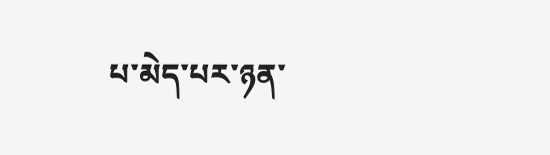པ་མེད་པར་ཉན་